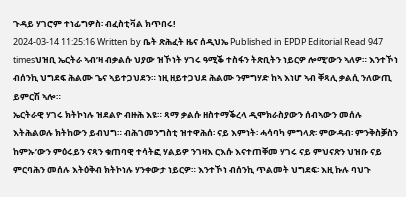ጉዳይ ሃገሮም ተነፊግዎስ፡ ብፈስቲቫል ክጥበሩ!
2024-03-14 11:25:16 Written by ቤት ጽሕፈት ዜና ሰዲህኤ Published in EPDP Editorial Read 947 timesህዝቢ ኤርትራ ኣብ’ዛ ብቃልሱ ህያው ዝኾነት ሃገሩ ዓሚቕ ተስፋን ትጽቢትን ነይርዎ ሎሚ’ውን ኣለዎ። እንተኾነ ብሰንኪ ህግደፍ ሕልሙ ጌና ኣይተጋህደን። ነዚ ዘይተጋህደ ሕልሙ ንምግሃድ ከኣ እነሆ ኣብ ቐጻሊ ቃልሲ ንለውጢ ይምርሽ ኣሎ።
ኤርትራዊ ሃገሩ ክትኮነሉ ዝደልዮ ብዙሕ እዩ። ጻማ ቃልሱ ዘስተማቕረላ ዲሞክራስያውን ሰብኣውን መሰሉ እትሕልወሉ ክትከውን ይብህግ። ብሕገመንግስቲ ዝተዋሕሰ፡ ናይ እምነት፡ ሓሳባካ ምግላጽ፡ ምውዳብ፡ ምንቅስቓስን ከምኡ’ውን ምዕሩይን ናጻን ቁጠባዊ ተሳትፎ ሃልይዎ ንገዛእ ርእሱ እናተጠቐመ ሃገሩ ናይ ምህናጽን ህዝቡ ናይ ምርባሕን መሰሉ እትዕቅብ ክትኮነሉ ሃንቀውታ ነይርዎ። እንተኾነ ብሰንኪ ጥልመት ህግደፍ፡ እዚ ኩሉ ባህጉ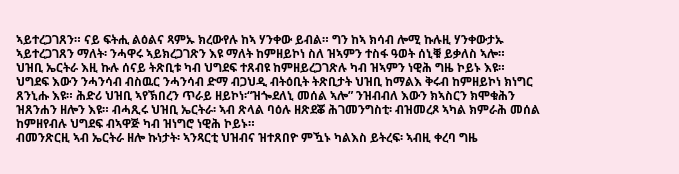ኣይተረጋገጸን። ናይ ፍትሒ ልዕልና ጻምኡ ክረውየሉ ከኣ ሃንቀው ይብል። ግን ከኣ ክሳብ ሎሚ ኩሉዚ ሃንቀውታኡ ኣይተረጋገጸን ማለት፡ ንሓዋሩ ኣይክረጋገጽን እዩ ማለት ከምዘይኮነ ስለ ዝኣምን ተስፋ ዓወት ሰኒቑ ይቃለስ ኣሎ።
ህዝቢ ኤርትራ እዚ ኩሉ ሰናይ ትጽቢቱ ካብ ህግደፍ ተጸብዩ ከምዘይረጋገጽሉ ካብ ዝኣምን ነዊሕ ግዜ ኮይኑ እዩ። ህግደፍ እውን ንሓንሳብ ብስዉር ንሓንሳብ ድማ ብጋህዲ ብትዕቢት ትጽቢታት ህዝቢ ከማልእ ቅሩብ ከምዘይኮነ ክነግር ጸንኒሑ እዩ። ሕድሪ ህዝቢ ኣየኽበረን ጥራይ ዘይኮነ፡“ዝጐደለኒ መሰል ኣሎ” ንዝብብለ እውን ክኣስርን ክሞቁሕን ዝጸንሐን ዘሎን እዩ። ብሓጺሩ ህዝቢ ኤርትራ፡ ኣብ ጽላል ባዕሉ ዘጽደቖ ሕገመንግስቲ፡ ብዝመረጾ ኣካል ክምራሕ መሰል ከምዘየብሉ ህግደፍ ብኣዋጅ ካብ ዝነግሮ ነዊሕ ኮይኑ።
ብመንጽርዚ ኣብ ኤርትራ ዘሎ ኩነታት፡ ኣንጻርቲ ህዝብና ዝተጸበዮ ምዃኑ ካልእስ ይትረፍ፡ ኣብዚ ቀረባ ግዜ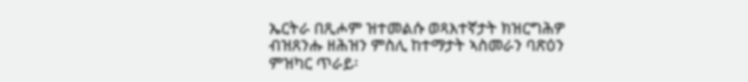ኤርትራ በጺሖም ዝተመልሱ ወጻእተኛታት ክዝርግሕዎ ብዝጸንሑ ዘሕዝን ምስሊ ከተማታት ኣስመራን ባጽዕን ምዝካር ጥራይ፡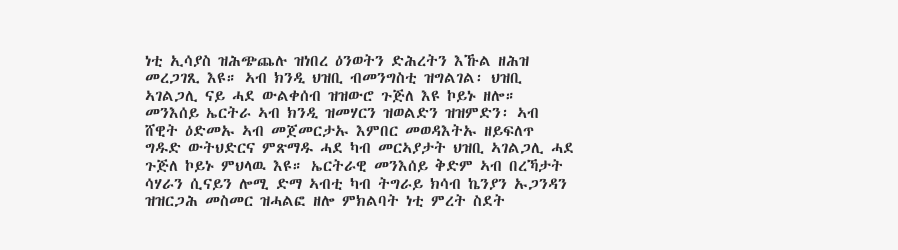ነቲ ኢሳያስ ዝሕጭጨሉ ዝነበረ ዕንወትን ድሕረትን እኹል ዘሕዝ መረጋገጺ እዩ። ኣብ ክንዲ ህዝቢ ብመንግስቲ ዝግልገል፡ ህዝቢ ኣገልጋሊ ናይ ሓደ ውልቀሰብ ዝዝውሮ ጉጅለ እዩ ኮይኑ ዘሎ። መንእሰይ ኤርትራ ኣብ ክንዲ ዝመሃርን ዝወልድን ዝዝምድን፡ ኣብ ሸዊት ዕድመኡ ኣብ መጀመርታኡ እምበር መወዳእትኡ ዘይፍለጥ ግዱድ ውትህድርና ምጽማዱ ሓደ ካብ መርኣያታት ህዝቢ ኣገልጋሊ ሓደ ጉጅለ ኮይኑ ምህላዉ እዩ። ኤርትራዊ መንእሰይ ቅድም ኣብ በረኻታት ሳሃራን ሲናይን ሎሚ ድማ ኣብቲ ካብ ትግራይ ክሳብ ኬንያን ኡጋንዳን ዝዝርጋሕ መስመር ዝሓልፎ ዘሎ ምክልባት ነቲ ምረት ስደት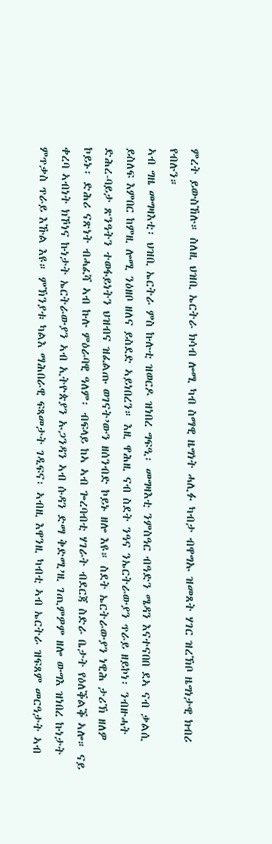ምረት ይውስኸሉ። ስለዚ ህዝቢ ኤርትራ ክሳብ ሎሚ ካብ ስማዊ ዜግነት ሓሊፉ ካብታ ብዋግኡ ዝመጸት ሃገር ዝረኽቦ ዜግነታዊ ክብሪ የብሉን።
ኣብ ግዜ መግዛእቲ፡ ህዝቢ ኤርትራ ምስ ኩሉቲ ዝወርዶ ዝነበረ ግፍዒ፡ መግዛእቲ ንምስዓር ብዓድን ሜዳን እናተናበበ ደኣ ናብ ቃልሲ ይስለፍ እምበር ከምዚ ሎሚ ንዕዘቦ ዘለና ይስደድ ኣይነበረን። እዚ ዋሕዚ ናብ ስደት ንዓና ንኤርትራውያን ጥራይ ዘይኮነ፡ ንብዙሓት ድሕረ-ባይታ ጽንዓትን ተወፋይነትን ህዝብና ዝፈልጡ ወገናት’ውን ዘሰንብድ ኮይኑ ዘሎ እዩ። ስደት ኤርትራውያን ነዊሕ ታሪኽ ዘለዎ ኮይኑ፡ ድሕሪ ናጽነት ብሓፈሻ ኣብ ኩሉ ምዕራባዊ ዓለም፡ ብፍላይ ከኣ ኣብ ጐረባብቲ ሃገራት ብደርጃ ስድራ ቤታት የዕለቕልቕ ኣሎ። ናይ ቀረባ ኣብነት ክኾነና ኩነታት ኤርትራውያን ኣብ ኢትዮጵያን ኡጋንዳን ኣብ ሱዳን ድማ ቅድሚ’ዚ ገጢምዎም ዘሎ ውግእ ዝነበረ ኩነታት ምጥቃስ ጥራይ እኹል እዩ። ምኽንያቱ ካልእ ማሕበራዊ ፍጻመታት ገዲፍና፡ ኣብዚ እዋንዚ ካብቲ ኣብ ኤርትራ ዝፍጸም መርዓታት ኣብ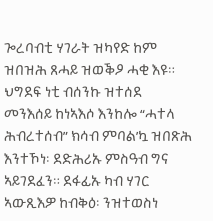ጐረባብቲ ሃገራት ዝካየድ ከም ዝበዝሕ ጸሓይ ዝወቕዖ ሓቂ እዩ።
ህግደፍ ነቲ ብሰንኩ ዝተሰደ መንእሰይ ከነኣእሶ እንከሎ “ሓተላ ሕብረተሰብ” ክሳብ ምባል’ኳ ዝበጽሕ እንተኾነ፡ ደድሕሪኡ ምስዓብ ግና ኣይገደፈን። ደፋፊኡ ካብ ሃገር ኣውጺእዎ ከብቅዕ፡ ንዝተወስነ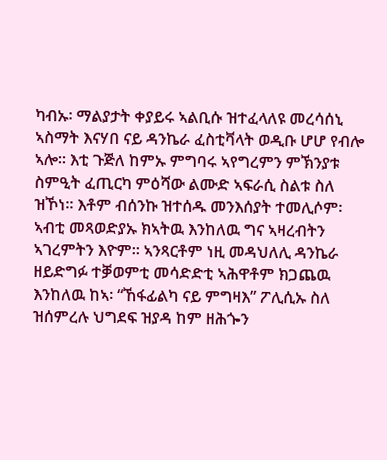ካብኡ፡ ማልያታት ቀያይሩ ኣልቢሱ ዝተፈላለዩ መረሳሰኒ ኣስማት እናሃበ ናይ ዳንኬራ ፈስቲቫላት ወዲቡ ሆሆ የብሎ ኣሎ። እቲ ጉጅለ ከምኡ ምግባሩ ኣየግረምን ምኽንያቱ ስምዒት ፈጢርካ ምዕሻው ልሙድ ኣፍራሲ ስልቱ ስለ ዝኾነ። እቶም ብሰንኩ ዝተሰዱ መንእሰያት ተመሊሶም፡ ኣብቲ መጻወድያኡ ክኣትዉ እንከለዉ ግና ኣዛረብትን ኣገረምትን እዮም። ኣንጻርቶም ነዚ መዳህለሊ ዳንኬራ ዘይድግፉ ተቓወምቲ መሳድድቲ ኣሕዋቶም ክጋጨዉ እንከለዉ ከኣ፡ “ኸፋፊልካ ናይ ምግዛእ” ፖሊሲኡ ስለ ዝሰምረሉ ህግደፍ ዝያዳ ከም ዘሕጐን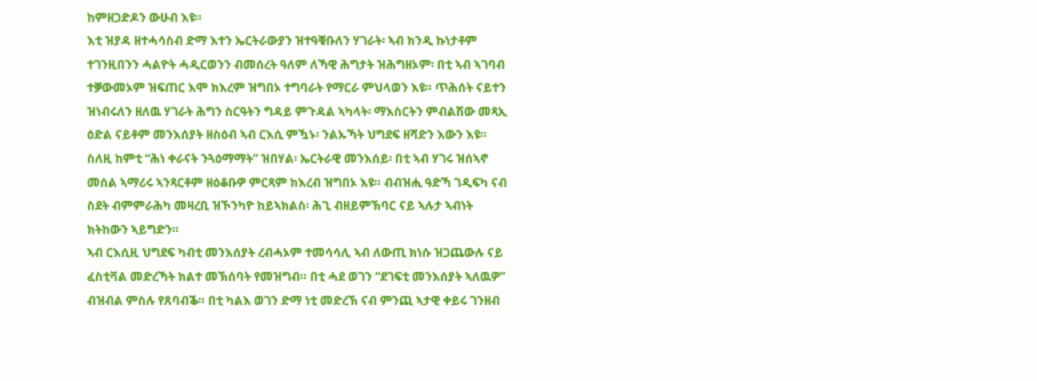ከምዘጋድዶን ውሁብ እዩ።
እቲ ዝያዳ ዘተሓሳስብ ድማ እተን ኤርትራውያን ዝተዓቑቡለን ሃገራት፡ ኣብ ክንዲ ኩነታቶም ተገንዚበንን ሓልዮት ሓዲርወንን ብመሰረት ዓለም ለኻዊ ሕግታት ዝሕግዘኦም፡ በቲ ኣብ ኣገባብ ተቓውመኦም ዝፍጠር እሞ ክእረም ዝግበኦ ተግባራት የማርራ ምህላወን እዩ። ጥሕሰት ናይተን ዝነብሩለን ዘለዉ ሃገራት ሕግን ስርዓትን ግዳይ ምጉዳል ኣካላት፡ ማእስርትን ምብልሽው መጻኢ ዕድል ናይቶም መንእሰያት ዘስዕብ ኣብ ርእሲ ምዃኑ፡ ንልኡኻት ህግደፍ ዘሻድን እውን እዩ።
ስለዚ ከምቲ “ሕነ ቀራናት ንጓዕማማት” ዝበሃል፡ ኤርትራዊ መንእሰይ፡ በቲ ኣብ ሃገሩ ዝሰኣኖ መሰል ኣማሪሩ ኣንጻርቶም ዘዕቆቡዎ ምርጻም ክእረብ ዝግበኦ እዩ። ብብዝሒ ዓድኻ ገዲፍካ ናብ ስደት ብምምራሕካ መዛረቢ ዝኾንካዮ ከይኣክልስ፡ ሕጊ ብዘይምኽባር ናይ ኣሉታ ኣብነት ክትከውን ኣይግድን።
ኣብ ርእሲዚ ህግደፍ ካብቲ መንእሰያት ረብሓኦም ተመሳሳሊ ኣብ ለውጢ ክነሱ ዝጋጨውሉ ናይ ፈስቲቫል መድረኻት ክልተ መኽሰባት የመዝግብ። በቲ ሓደ ወገን “ደገፍቲ መንእሰያት ኣለዉዎ” ብዝብል ምስሉ የጸባብቕ። በቲ ካልእ ወገን ድማ ነቲ መድረኽ ናብ ምንጪ ኣታዊ ቀይሩ ገንዘብ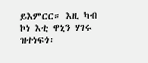ይእምርር። እዚ ካብ ኮነ እቲ ዋኒን ሃገሩ ዝተነፍጎ፡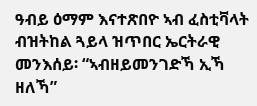ዓብይ ዕማም እናተጽበዮ ኣብ ፈስቲቫላት ብዝትከል ጓይላ ዝጥበር ኤርትራዊ መንእሰይ፡ “ኣብዘይመንገድኻ ኢኻ ዘለኻ”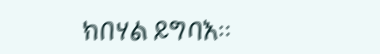ክበሃል ይግባእ።